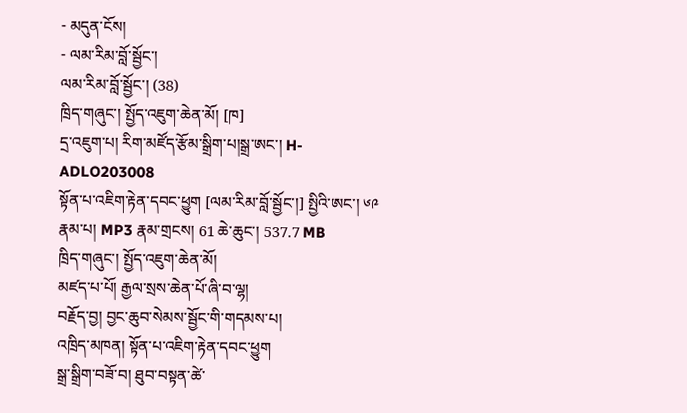- མདུན་ངོས།
- ལམ་རིམ་བློ་སྦྱོང་།
ལམ་རིམ་བློ་སྦྱོང་། (38)
ཁྲིད་གཞུང་། སྤྱོད་འཇུག་ཆེན་མོ། [ཁ]
དྲ་འཇུག་པ། རིག་མཛོད་རྩོམ་སྒྲིག་པ།སྒྲ་ཨང་། H-ADLO203008
སྟོན་པ་འཇིག་རྟེན་དབང་ཕྱུག [ལམ་རིམ་བློ་སྦྱོང་།] སྤྱིའི་ཨང་། ༦༩
རྣམ་པ། MP3 རྣམ་གྲངས། 61 ཆེ་ཆུང་། 537.7 MB
ཁྲིད་གཞུང་། སྤྱོད་འཇུག་ཆེན་མོ།
མཛད་པ་པོ། རྒྱལ་སྲས་ཆེན་པོ་ཞི་བ་ལྷ།
བརྗོད་བྱ། བྱང་ཆུབ་སེམས་སྦྱོང་གི་གདམས་པ།
འཁྲིད་མཁན། སྟོན་པ་འཇིག་རྟེན་དབང་ཕྱུག
སྒྲ་སྒྲིག་བཟོ་བ། ཐུབ་བསྟན་ཚེ་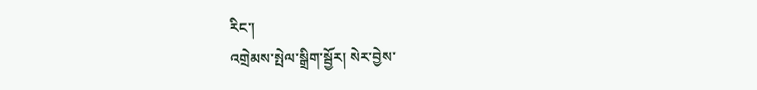རིང་།
འགྲེམས་སྤེལ་སྒྲིག་སྦྱོར། སེར་བྱེས་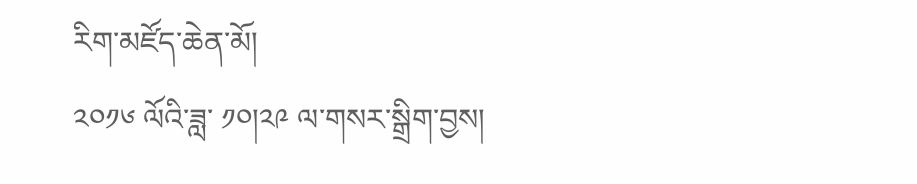རིག་མཛོད་ཆེན་མོ།
༢༠༡༦ ལོའི་ཟླ་ ༡༠།༢༩ ལ་གསར་སྒྲིག་བྱས།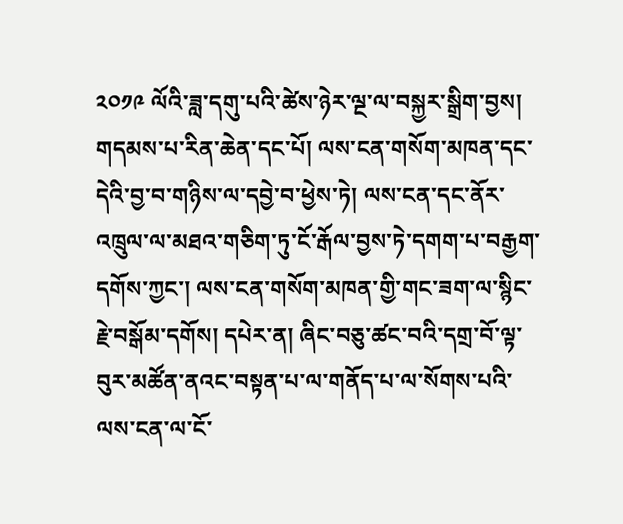༢༠༡༩ ལོའི་ཟླ་དགུ་པའི་ཚེས་ཉེར་ལྔ་ལ་བསྐྱར་སྒྲིག་བྱས།
གདམས་པ་རིན་ཆེན་དང་པོ། ལས་ངན་གསོག་མཁན་དང་དེའི་བྱ་བ་གཉིས་ལ་དབྱེ་བ་ཕྱེས་ཏེ། ལས་ངན་དང་ནོར་འཁྲུལ་ལ་མཐའ་གཅིག་ཏུ་ངོ་རྒོལ་བྱས་ཏེ་དགག་པ་བརྒྱག་དགོས་ཀྱང་། ལས་ངན་གསོག་མཁན་གྱི་གང་ཟག་ལ་སྙིང་རྗེ་བསྒོམ་དགོས། དཔེར་ན། ཞིང་བཅུ་ཚང་བའི་དགྲ་བོ་ལྟ་བུར་མཚོན་ནའང་བསྟན་པ་ལ་གནོད་པ་ལ་སོགས་པའི་ལས་ངན་ལ་ངོ་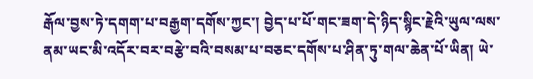རྒོལ་བྱས་ཏེ་དགག་པ་བརྒྱག་དགོས་ཀྱང་། བྱེད་པ་པོ་གང་ཟག་དེ་ཉིད་སྙིང་རྗེའི་ཡུལ་ལས་ནམ་ཡང་མི་འདོར་བར་བརྩེ་བའི་བསམ་པ་བཅང་དགོས་པ་ཤིན་ཏུ་གལ་ཆེན་པོ་ཡིན། ཡེ་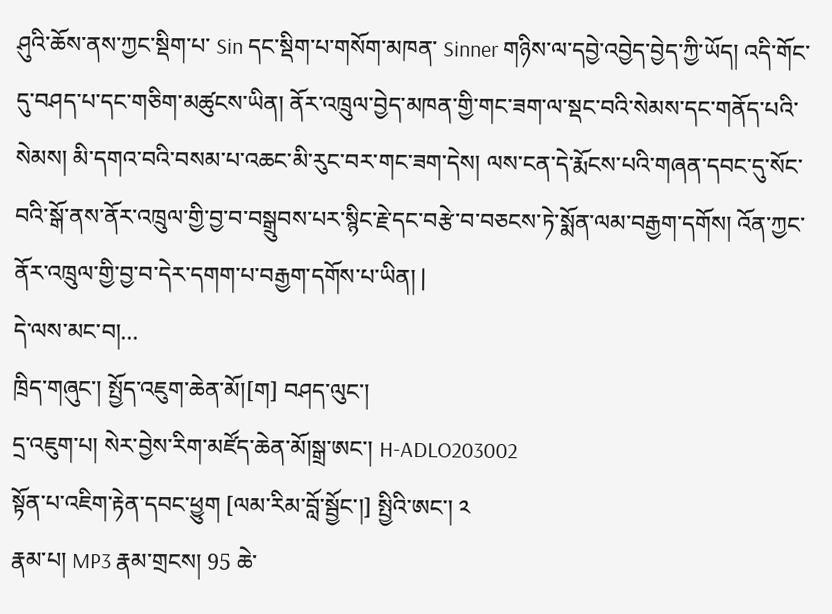ཤུའི་ཆོས་ནས་ཀྱང་སྡིག་པ་ Sin དང་སྡིག་པ་གསོག་མཁན་ Sinner གཉིས་ལ་དབྱེ་འབྱེད་བྱེད་ཀྱི་ཡོད། འདི་གོང་དུ་བཤད་པ་དང་གཅིག་མཚུངས་ཡིན། ནོར་འཁྲུལ་བྱེད་མཁན་གྱི་གང་ཟག་ལ་སྡང་བའི་སེམས་དང་གནོད་པའི་སེམས། མི་དགའ་བའི་བསམ་པ་འཆང་མི་རུང་བར་གང་ཟག་དེས། ལས་ངན་དེ་རྨོངས་པའི་གཞན་དབང་དུ་སོང་བའི་སྒོ་ནས་ནོར་འཁྲུལ་གྱི་བྱ་བ་བསྒྲུབས་པར་སྙིང་རྗེ་དང་བརྩེ་བ་བཅངས་ཏེ་སྨོན་ལམ་བརྒྱག་དགོས། འོན་ཀྱང་ནོར་འཁྲུལ་གྱི་བྱ་བ་དེར་དགག་པ་བརྒྱག་དགོས་པ་ཡིན། |
དེ་ལས་མང་བ།...
ཁྲིད་གཞུང་། སྤྱོད་འཇུག་ཆེན་མོ།[ག] བཤད་ལུང་།
དྲ་འཇུག་པ། སེར་བྱེས་རིག་མཛོད་ཆེན་མོ།སྒྲ་ཨང་། H-ADLO203002
སྟོན་པ་འཇིག་རྟེན་དབང་ཕྱུག [ལམ་རིམ་བློ་སྦྱོང་།] སྤྱིའི་ཨང་། ༢
རྣམ་པ། MP3 རྣམ་གྲངས། 95 ཆེ་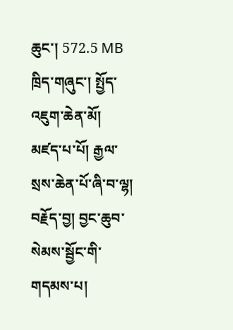ཆུང་། 572.5 MB
ཁྲིད་གཞུང་། སྤྱོད་འཇུག་ཆེན་མོ།
མཛད་པ་པོ། རྒྱལ་སྲས་ཆེན་པོ་ཞི་བ་ལྷ།
བརྗོད་བྱ། བྱང་ཆུབ་སེམས་སྦྱོང་གི་གདམས་པ།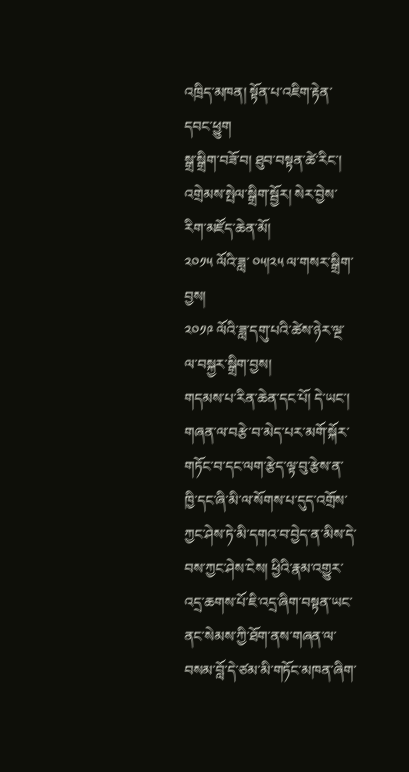འཁྲིད་མཁན། སྟོན་པ་འཇིག་རྟེན་དབང་ཕྱུག
སྒྲ་སྒྲིག་བཟོ་བ། ཐུབ་བསྟན་ཚེ་རིང་།
འགྲེམས་སྤེལ་སྒྲིག་སྦྱོར། སེར་བྱེས་རིག་མཛོད་ཆེན་མོ།
༢༠༡༥ ལོའི་ཟླ་ ༠༥།༢༥ ལ་གསར་སྒྲིག་བྱས།
༢༠༡༩ ལོའི་ཟླ་དགུ་པའི་ཚེས་ཉེར་ལྔ་ལ་བསྐྱར་སྒྲིག་བྱས།
གདམས་པ་རིན་ཆེན་དང་པོ། དེ་ཡང་། གཞན་ལ་བརྩེ་བ་མེད་པར་མགོ་སྐོར་གཏོང་བ་དང་ལག་རྩེད་ལྟ་བུ་རྩེས་ན་ཁྱི་དང་ཞི་མི་ལ་སོགས་པ་དུད་འགྲོས་ཀྱང་ཤེས་ཏེ་མི་དགའ་བ་བྱེད་ན་མིས་དེ་བས་ཀྱང་ཤེས་ངེས། ཕྱིའི་རྣམ་འགྱུར་འདྲ་ཆགས་པོ་ཇི་འདྲ་ཞིག་བསྟན་ཡང་ནང་སེམས་ཀྱི་ཐོག་ནས་གཞན་ལ་བསམ་བློ་དེ་ཙམ་མི་གཏོང་མཁན་ཞིག་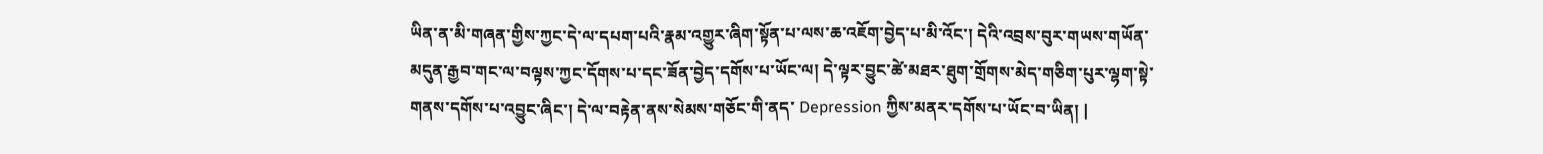ཡིན་ན་མི་གཞན་གྱིས་ཀྱང་དེ་ལ་དཔག་པའི་རྣམ་འགྱུར་ཞིག་སྟོན་པ་ལས་ཆ་འཇོག་བྱེད་པ་མི་འོང་། དེའི་འབྲས་བུར་གཡས་གཡོན་མདུན་རྒྱབ་གང་ལ་བལྟས་ཀྱང་དོགས་པ་དང་ཟོན་བྱེད་དགོས་པ་ཡོང་ལ། དེ་ལྟར་བྱུང་ཚེ་མཐར་ཐུག་གྲོགས་མེད་གཅིག་པུར་ལྷག་སྟེ་གནས་དགོས་པ་འབྱུང་ཞིང་། དེ་ལ་བརྟེན་ནས་སེམས་གཅོང་གི་ནད་ Depression ཀྱིས་མནར་དགོས་པ་ཡོང་བ་ཡིན། |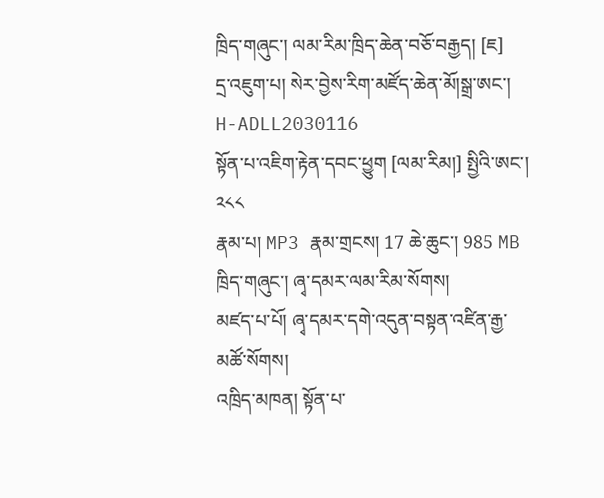ཁྲིད་གཞུང་། ལམ་རིམ་ཁྲིད་ཆེན་བཅོ་བརྒྱད། [ཇ]
དྲ་འཇུག་པ། སེར་བྱེས་རིག་མཛོད་ཆེན་མོ།སྒྲ་ཨང་། H-ADLL2030116
སྟོན་པ་འཇིག་རྟེན་དབང་ཕྱུག [ལམ་རིམ།] སྤྱིའི་ཨང་། ༢༨༨
རྣམ་པ། MP3 རྣམ་གྲངས། 17 ཆེ་ཆུང་། 985 MB
ཁྲིད་གཞུང་། ཞྭ་དམར་ལམ་རིམ་སོགས།
མཛད་པ་པོ། ཞྭ་དམར་དགེ་འདུན་བསྟན་འཛིན་རྒྱ་མཚོ་སོགས།
འཁྲིད་མཁན། སྟོན་པ་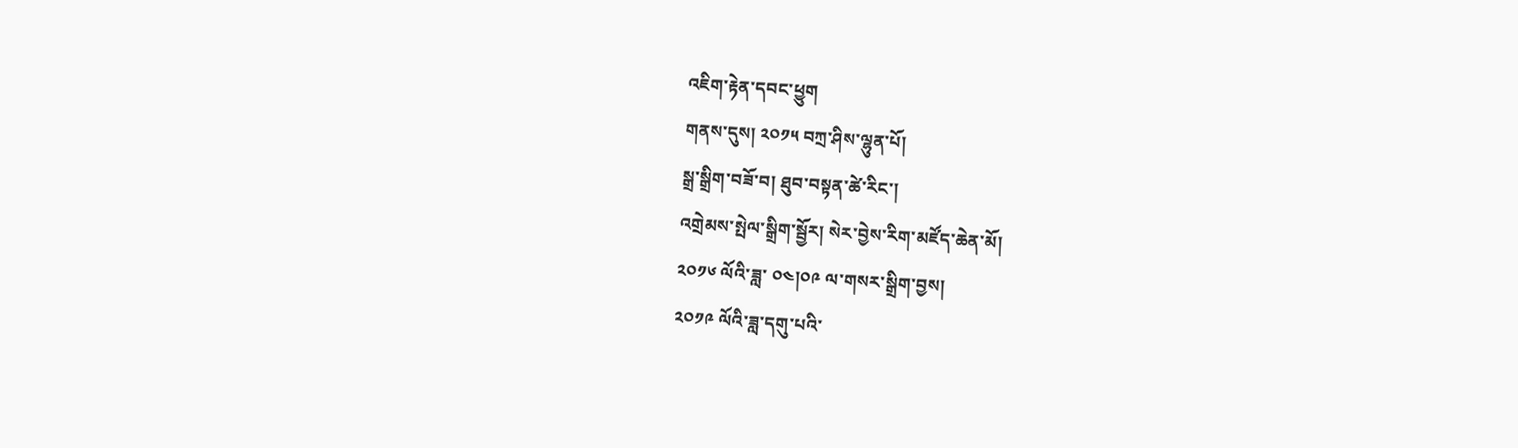འཇིག་རྟེན་དབང་ཕྱུག
གནས་དུས། ༢༠༡༥ བཀྲ་ཤིས་ལྷུན་པོ།
སྒྲ་སྒྲིག་བཟོ་བ། ཐུབ་བསྟན་ཚེ་རིང་།
འགྲེམས་སྤེལ་སྒྲིག་སྦྱོར། སེར་བྱེས་རིག་མཛོད་ཆེན་མོ།
༢༠༡༦ ལོའི་ཟླ་ ༠༤།༠༩ ལ་གསར་སྒྲིག་བྱས།
༢༠༡༩ ལོའི་ཟླ་དགུ་པའི་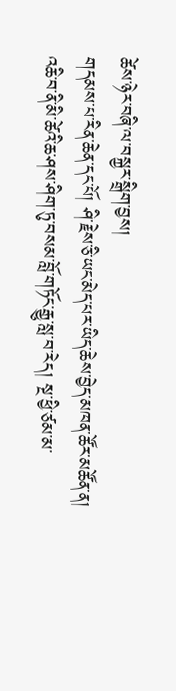ཚེས་ཉེར་བཞི་ལ་བསྐྱར་སྒྲིག་བྱས།
གདམས་པ་རིན་ཆེན་དང་པོ། ཤི་རྗེས་ཅི་ཡང་མེད་པར་ཡིད་ཆེས་བྱེད་མཁན་ཚོར་མཚོན་ན། འཆི་བ་ནི་མི་ཚེའི་ཆ་ཤས་ཤིག་ཏུ་བསམ་བློ་གཏོང་རྒྱུ་སླ་བ་རེད། སྔ་ཕྱི་ཙམ་མ་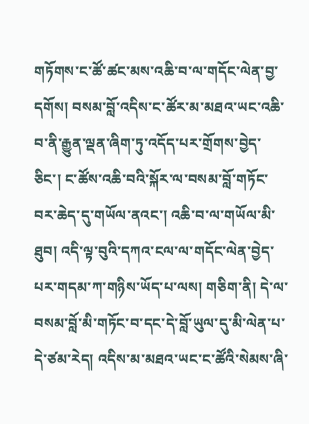གཏོགས་ང་ཚོ་ཚང་མས་འཆི་བ་ལ་གདོང་ལེན་བྱ་དགོས། བསམ་བློ་འདིས་ང་ཚོར་མ་མཐའ་ཡང་འཆི་བ་ནི་རྒྱུན་ལྡན་ཞིག་ཏུ་འདོད་པར་གྲོགས་བྱེད་ཅིང་། ང་ཚོས་འཆི་བའི་སྐོར་ལ་བསམ་བློ་གཏོང་བར་ཆེད་དུ་གཡོལ་ནའང་། འཆི་བ་ལ་གཡོལ་མི་ཐུབ། འདི་ལྟ་བུའི་དཀའ་ངལ་ལ་གདོང་ལེན་བྱེད་པར་གདམ་ཀ་གཉིས་ཡོད་པ་ལས། གཅིག་ནི། དེ་ལ་བསམ་བློ་མི་གཏོང་བ་དང་དེ་བློ་ཡུལ་དུ་མི་ལེན་པ་དེ་ཙམ་རེད། འདིས་མ་མཐའ་ཡང་ང་ཚོའི་སེམས་ཞི་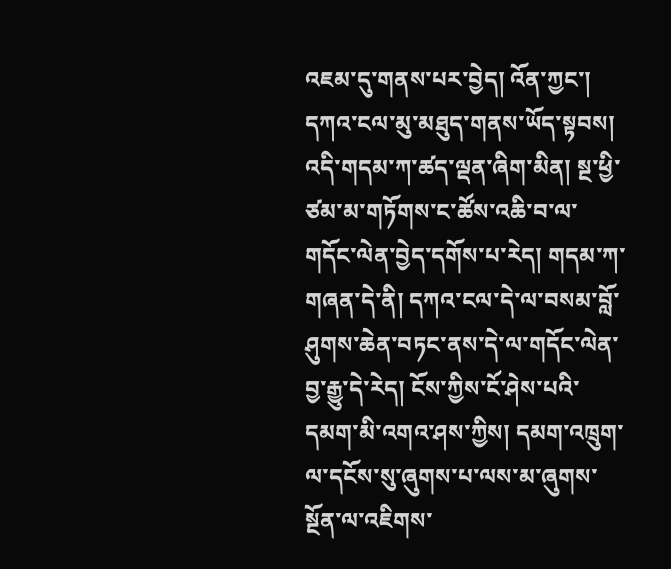འཇམ་དུ་གནས་པར་བྱེད། འོན་ཀྱང་། དཀའ་ངལ་མུ་མཐུད་གནས་ཡོད་སྟབས། འདི་གདམ་ཀ་ཚད་ལྡན་ཞིག་མིན། སྔ་ཕྱི་ཙམ་མ་གཏོགས་ང་ཚོས་འཆི་བ་ལ་གདོང་ལེན་བྱེད་དགོས་པ་རེད། གདམ་ཀ་གཞན་དེ་ནི། དཀའ་ངལ་དེ་ལ་བསམ་བློ་ཤུགས་ཆེན་བཏང་ནས་དེ་ལ་གདོང་ལེན་བྱ་རྒྱུ་དེ་རེད། ངོས་ཀྱིས་ངོ་ཤེས་པའི་དམག་མི་འགའ་ཤས་ཀྱིས། དམག་འཁྲུག་ལ་དངོས་སུ་ཞུགས་པ་ལས་མ་ཞུགས་སྔོན་ལ་འཇིགས་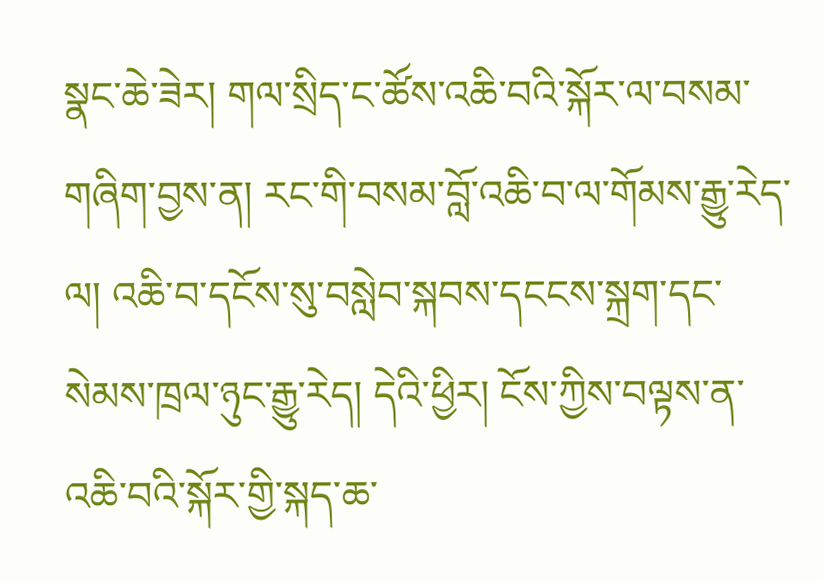སྣང་ཆེ་ཟེར། གལ་སྲིད་ང་ཚོས་འཆི་བའི་སྐོར་ལ་བསམ་གཞིག་བྱས་ན། རང་གི་བསམ་བློ་འཆི་བ་ལ་གོམས་རྒྱུ་རེད་ལ། འཆི་བ་དངོས་སུ་བསླེབ་སྐབས་དངངས་སྐྲག་དང་སེམས་ཁྲལ་ཉུང་རྒྱུ་རེད། དེའི་ཕྱིར། ངོས་ཀྱིས་བལྟས་ན་འཆི་བའི་སྐོར་གྱི་སྐད་ཆ་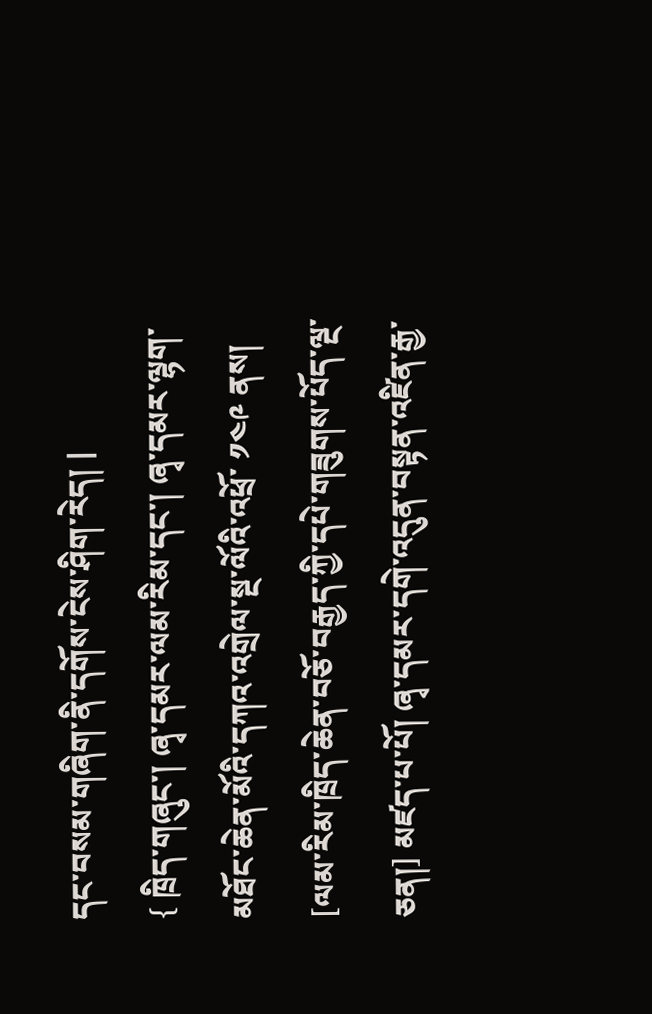དང་བསམ་གཞིག་ནི་དགོས་ངེས་ཤིག་རེད། |
{ ཁྲིད་གཞུང་། ཞྭ་དམར་ལམ་རིམ་དང་། ཞྭ་དམར་ལྷག་མཐོང་ཆེན་མོའི་དཀའ་འགྲེལ་སྔ་ལོའི་འཕྲོ་ ༡༤༩ ནས། [ལམ་རིམ་ཁྲིད་ཆེན་བཅོ་བརྒྱད་ཀྱི་དཔེ་གཟུགས་པོད་ལྔ་ཅན།] མཛད་པ་པོ། ཞྭ་དམར་དགེ་འདུན་བསྟན་འཛིན་རྒྱ་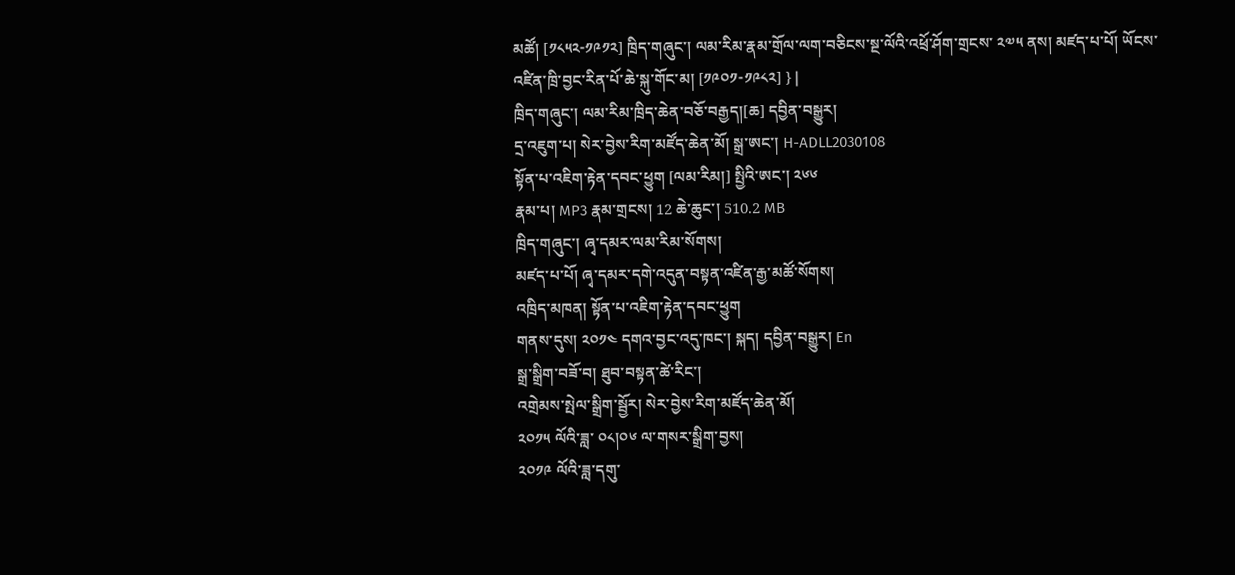མཚོ། [༡༨༥༢-༡༩༡༢] ཁྲིད་གཞུང་། ལམ་རིམ་རྣམ་གྲོལ་ལག་བཅིངས་སྔ་ལོའི་འཕྲོ་ཤོག་གྲངས་ ༢༧༥ ནས། མཛད་པ་པོ། ཡོངས་འཛིན་ཁྲི་བྱང་རིན་པོ་ཆེ་སྐུ་གོང་མ། [༡༩༠༡-༡༩༨༢] } |
ཁྲིད་གཞུང་། ལམ་རིམ་ཁྲིད་ཆེན་བཅོ་བརྒྱད།[ཆ] དབྱིན་བསྒྱུར།
དྲ་འཇུག་པ། སེར་བྱེས་རིག་མཛོད་ཆེན་མོ། སྒྲ་ཨང་། H-ADLL2030108
སྟོན་པ་འཇིག་རྟེན་དབང་ཕྱུག [ལམ་རིམ།] སྤྱིའི་ཨང་། ༢༦༦
རྣམ་པ། MP3 རྣམ་གྲངས། 12 ཆེ་ཆུང་། 510.2 MB
ཁྲིད་གཞུང་། ཞྭ་དམར་ལམ་རིམ་སོགས།
མཛད་པ་པོ། ཞྭ་དམར་དགེ་འདུན་བསྟན་འཛིན་རྒྱ་མཚོ་སོགས།
འཁྲིད་མཁན། སྟོན་པ་འཇིག་རྟེན་དབང་ཕྱུག
གནས་དུས། ༢༠༡༤ དགའ་བྱང་འདུ་ཁང་། སྐད། དབྱིན་བསྒྱུར། En
སྒྲ་སྒྲིག་བཟོ་བ། ཐུབ་བསྟན་ཚེ་རིང་།
འགྲེམས་སྤེལ་སྒྲིག་སྦྱོར། སེར་བྱེས་རིག་མཛོད་ཆེན་མོ།
༢༠༡༥ ལོའི་ཟླ་ ༠༨།༠༦ ལ་གསར་སྒྲིག་བྱས།
༢༠༡༩ ལོའི་ཟླ་དགུ་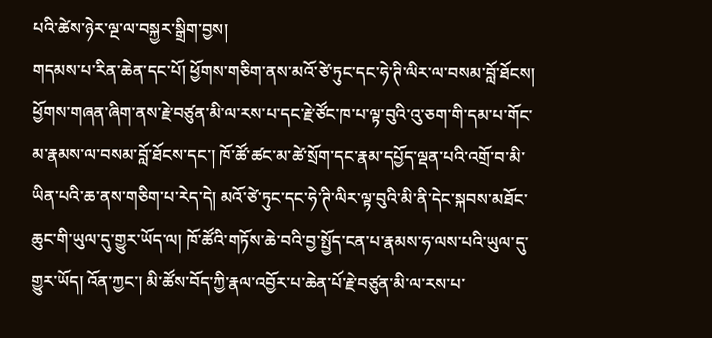པའི་ཚེས་ཉེར་ལྔ་ལ་བསྐྱར་སྒྲིག་བྱས།
གདམས་པ་རིན་ཆེན་དང་པོ། ཕྱོགས་གཅིག་ནས་མའོ་ཙེ་ཏུང་དང་ཧེ་ཊི་ལིར་ལ་བསམ་བློ་ཐོངས། ཕྱོགས་གཞན་ཞིག་ནས་རྗེ་བཙུན་མི་ལ་རས་པ་དང་རྗེ་ཙོང་ཁ་པ་ལྟ་བུའི་འུ་ཅག་གི་དམ་པ་གོང་མ་རྣམས་ལ་བསམ་བློ་ཐོངས་དང་། ཁོ་ཚོ་ཚང་མ་ཚེ་སྲོག་དང་རྣམ་དཔྱོད་ལྡན་པའི་འགྲོ་བ་མི་ཡིན་པའི་ཆ་ནས་གཅིག་པ་རེད་དེ། མའོ་ཙེ་ཏུང་དང་ཧེ་ཊི་ལིར་ལྟ་བུའི་མི་ནི་དེང་སྐབས་མཐོང་ཆུང་གི་ཡུལ་དུ་གྱུར་ཡོད་ལ། ཁོ་ཚོའི་གཏོས་ཆེ་བའི་བྱ་སྤྱོད་ངན་པ་རྣམས་ཧ་ལས་པའི་ཡུལ་དུ་གྱུར་ཡོད། འོན་ཀྱང་། མི་ཚོས་བོད་ཀྱི་རྣལ་འབྱོར་པ་ཆེན་པོ་རྗེ་བཙུན་མི་ལ་རས་པ་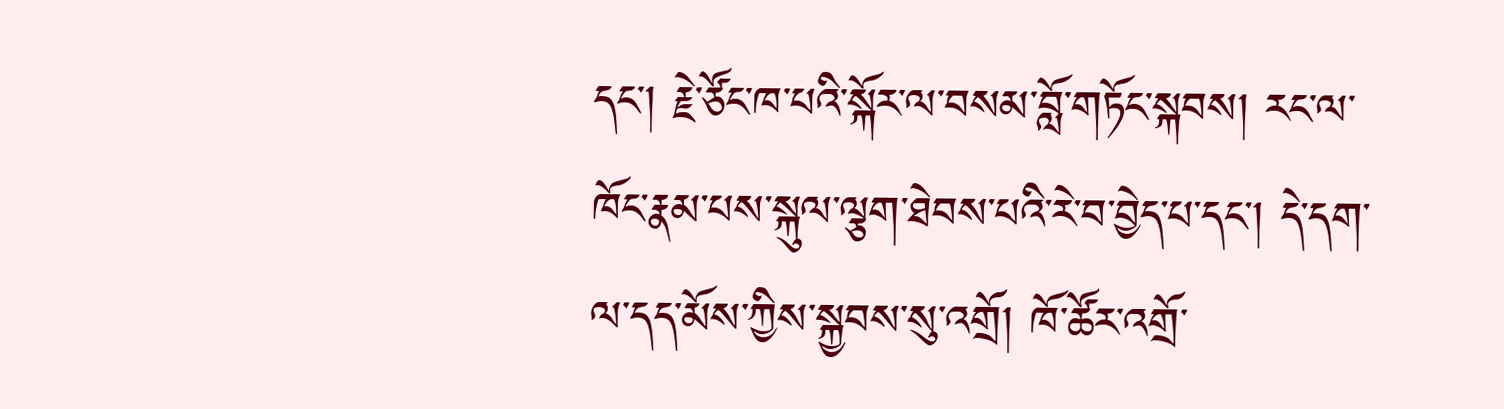དང་། རྗེ་ཙོང་ཁ་པའི་སྐོར་ལ་བསམ་བློ་གཏོང་སྐབས། རང་ལ་ཁོང་རྣམ་པས་སྐུལ་ལྕག་ཐེབས་པའི་རེ་བ་བྱེད་པ་དང་། དེ་དག་ལ་དད་མོས་ཀྱིས་སྐྱབས་སུ་འགྲོ། ཁོ་ཚོར་འགྲོ་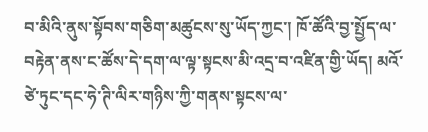བ་མིའི་ནུས་སྟོབས་གཅིག་མཚུངས་སུ་ཡོད་ཀྱང་། ཁོ་ཚོའི་བྱ་སྤྱོད་ལ་བརྟེན་ནས་ང་ཚོས་དེ་དག་ལ་ལྟ་སྟངས་མི་འདྲ་བ་འཛིན་གྱི་ཡོད། མའོ་ཙེ་ཏུང་དང་ཧེ་ཊི་ལིར་གཉིས་ཀྱི་གནས་སྟངས་ལ་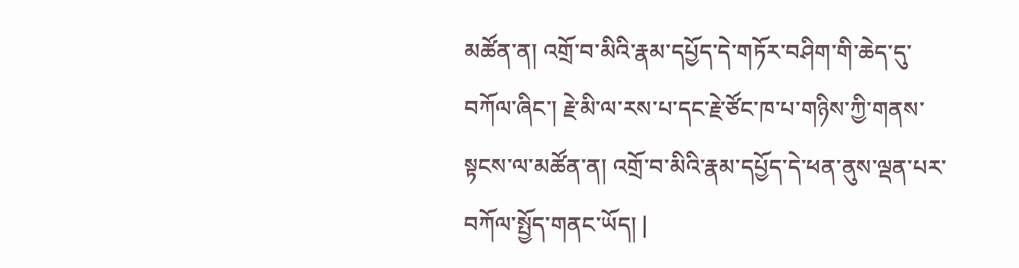མཚོན་ན། འགྲོ་བ་མིའི་རྣམ་དཔྱོད་དེ་གཏོར་བཤིག་གི་ཆེད་དུ་བཀོལ་ཞིང་། རྗེ་མི་ལ་རས་པ་དང་རྗེ་ཙོང་ཁ་པ་གཉིས་ཀྱི་གནས་སྟངས་ལ་མཚོན་ན། འགྲོ་བ་མིའི་རྣམ་དཔྱོད་དེ་ཕན་ནུས་ལྡན་པར་བཀོལ་སྤྱོད་གནང་ཡོད། |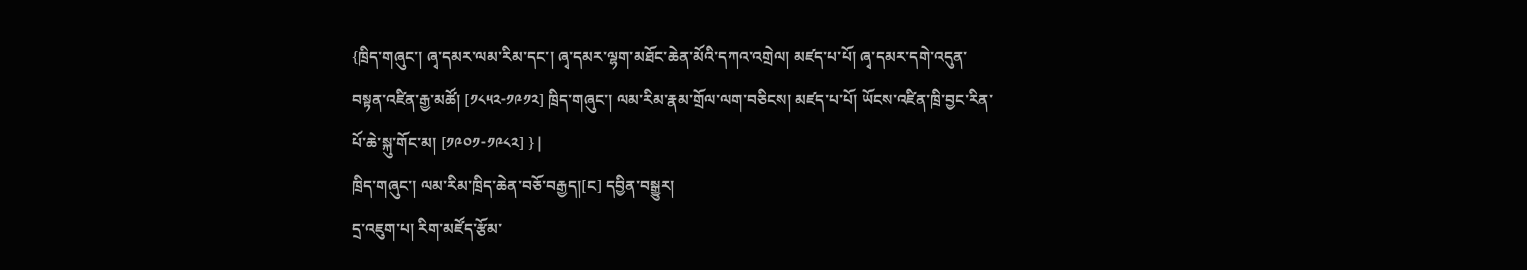{ཁྲིད་གཞུང་། ཞྭ་དམར་ལམ་རིམ་དང་། ཞྭ་དམར་ལྷག་མཐོང་ཆེན་མོའི་དཀའ་འགྲེལ། མཛད་པ་པོ། ཞྭ་དམར་དགེ་འདུན་བསྟན་འཛིན་རྒྱ་མཚོ། [༡༨༥༢-༡༩༡༢] ཁྲིད་གཞུང་། ལམ་རིམ་རྣམ་གྲོལ་ལག་བཅིངས། མཛད་པ་པོ། ཡོངས་འཛིན་ཁྲི་བྱང་རིན་པོ་ཆེ་སྐུ་གོང་མ། [༡༩༠༡-༡༩༨༢] } |
ཁྲིད་གཞུང་། ལམ་རིམ་ཁྲིད་ཆེན་བཅོ་བརྒྱད།[ང] དབྱིན་བསྒྱུར།
དྲ་འཇུག་པ། རིག་མཛོད་རྩོམ་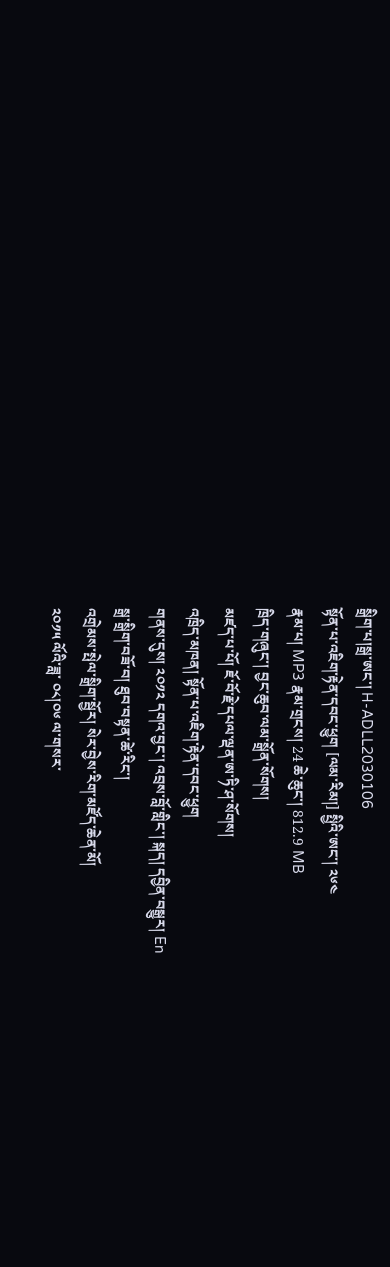སྒྲིག་པ།སྒྲ་ཨང་། H-ADLL2030106
སྟོན་པ་འཇིག་རྟེན་དབང་ཕྱུག [ལམ་རིམ།] སྤྱིའི་ཨང་། ༢༦༤
རྣམ་པ། MP3 རྣམ་གྲངས། 24 ཆེ་ཆུང་། 812.9 MB
ཁྲིད་གཞུང་། བྱང་ཆུབ་ལམ་སྒྲོན་སོགས།
མཛད་པ་པོ། ཇོ་བོ་རྗེ་དཔལ་ལྡན་ཨ་ཏི་ཤ་སོགས།
འཁྲིད་མཁན། སྟོན་པ་འཇིག་རྟེན་དབང་ཕྱུག
གནས་དུས། ༢༠༡༢ དགའ་བྱང་། འབྲས་བློ་གླིང་། སྐད། དབྱིན་བསྒྱུར། En
སྒྲ་སྒྲིག་བཟོ་བ། ཐུབ་བསྟན་ཚེ་རིང་།
འགྲེམས་སྤེལ་སྒྲིག་སྦྱོར། སེར་བྱེས་རིག་མཛོད་ཆེན་མོ།
༢༠༡༥ ལོའི་ཟླ་ ༠༨།༠༦ ལ་གསར་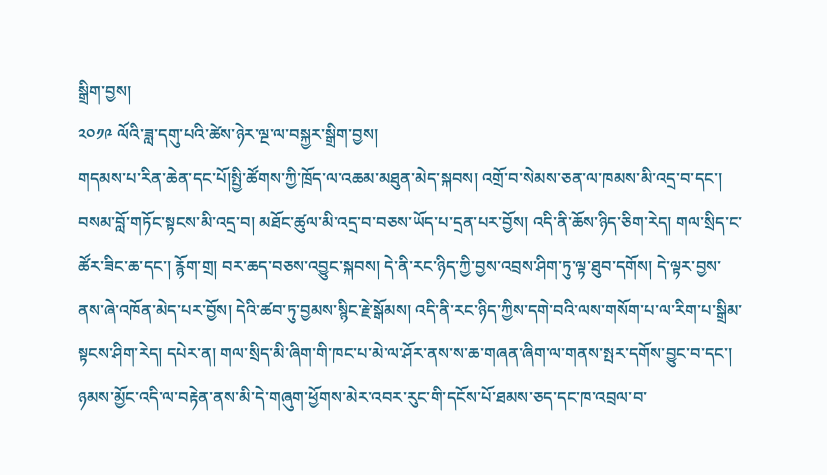སྒྲིག་བྱས།
༢༠༡༩ ལོའི་ཟླ་དགུ་པའི་ཚེས་ཉེར་ལྔ་ལ་བསྐྱར་སྒྲིག་བྱས།
གདམས་པ་རིན་ཆེན་དང་པོ།སྤྱི་ཚོགས་ཀྱི་ཁྲོད་ལ་འཆམ་མཐུན་མེད་སྐབས། འགྲོ་བ་སེམས་ཅན་ལ་ཁམས་མི་འདྲ་བ་དང་། བསམ་བློ་གཏོང་སྟངས་མི་འདྲ་བ། མཐོང་ཚུལ་མི་འདྲ་བ་བཅས་ཡོད་པ་དྲན་པར་བྱོས། འདི་ནི་ཆོས་ཉིད་ཅིག་རེད། གལ་སྲིད་ང་ཚོར་ཟིང་ཆ་དང་། རྙོག་གྲ། བར་ཆད་བཅས་འབྱུང་སྐབས། དེ་ནི་རང་ཉིད་ཀྱི་བྱས་འབྲས་ཤིག་ཏུ་ལྟ་ཐུབ་དགོས། དེ་ལྟར་བྱས་ནས་ཞེ་འཁོན་མེད་པར་བྱོས། དེའི་ཚབ་ཏུ་བྱམས་སྙིང་རྗེ་སྒོམས། འདི་ནི་རང་ཉིད་ཀྱིས་དགེ་བའི་ལས་གསོག་པ་ལ་རིག་པ་སྒྲིམ་སྟངས་ཤིག་རེད། དཔེར་ན། གལ་སྲིད་མི་ཞིག་གི་ཁང་པ་མེ་ལ་ཤོར་ནས་ས་ཆ་གཞན་ཞིག་ལ་གནས་སྤར་དགོས་བྱུང་བ་དང་། ཉམས་མྱོང་འདི་ལ་བརྟེན་ནས་མི་དེ་གཞུག་ཕྱོགས་མེར་འབར་རུང་གི་དངོས་པོ་ཐམས་ཅད་དང་ཁ་འབྲལ་བ་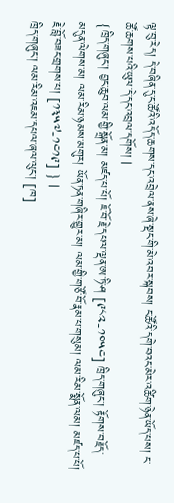ལྟ་བུ་རེད། དེ་བཞིན་དུ་ང་ཚོའི་འདོད་ཆགས་དང་འབྲེལ་ནས་ཞེ་སྡང་གི་མེ་འབར་སྐབས། ང་ཚོའི་དགེ་བའང་མེར་འཚིག་ཉེན་ཡོད་པས། ང་ཚོ་ཆགས་པའི་ཡུལ་དེ་དང་འབྲལ་དགོས། |
{ཁྲིད་གཞུང་། བྱང་ཆུབ་ལམ་གྱི་སྒྲོན་མ། མཛད་པ་པོ། ཇོ་བོ་རྗེ་དཔལ་ལྡན་ཨ་ཏི་ཤ [༩༨༢-༡༠༥༤] ཁྲིད་གཞུང་། རྟོགས་བརྗོད་མདུན་ལེགས་མ། ལམ་རིམ་ཉམས་མགུར། ཡོན་ཏན་གཞིར་གྱུར་མ། ལམ་གྱི་གཙོ་བོ་རྣམ་པ་གསུམ། ལམ་རིམ་སྨོན་ལམ། མཛད་པ་པོ། རྗེ་བློ་བཟང་གྲགས་པ། [༡༣༥༧-༡༤༡༩] } |
ཁྲིད་གཞུང་། ལམ་རིམ་འཇམ་དཔལ་ཞལ་ལུང་། [ཁ]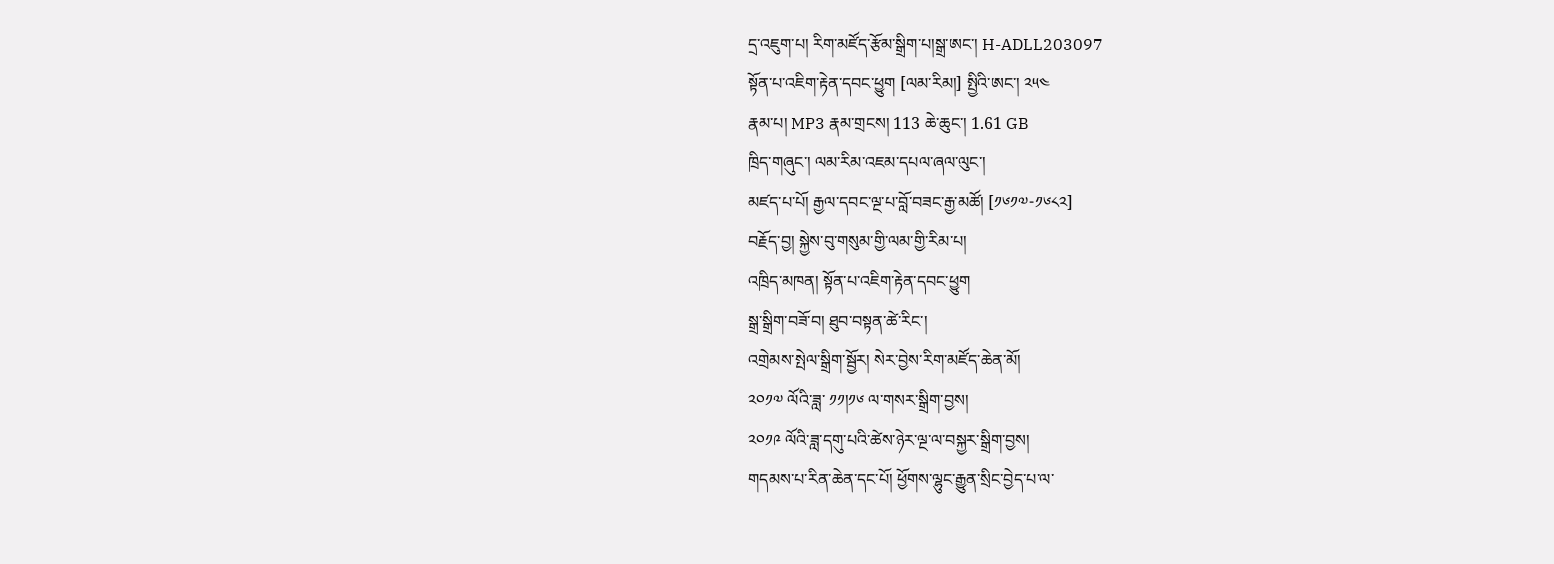དྲ་འཇུག་པ། རིག་མཛོད་རྩོམ་སྒྲིག་པ།སྒྲ་ཨང་། H-ADLL203097
སྟོན་པ་འཇིག་རྟེན་དབང་ཕྱུག [ལམ་རིམ།] སྤྱིའི་ཨང་། ༢༥༤
རྣམ་པ། MP3 རྣམ་གྲངས། 113 ཆེ་ཆུང་། 1.61 GB
ཁྲིད་གཞུང་། ལམ་རིམ་འཇམ་དཔལ་ཞལ་ལུང་།
མཛད་པ་པོ། རྒྱལ་དབང་ལྔ་པ་བློ་བཟང་རྒྱ་མཚོ། [༡༦༡༧-༡༦༨༢]
བརྗོད་བྱ། སྐྱེས་བུ་གསུམ་གྱི་ལམ་གྱི་རིམ་པ།
འཁྲིད་མཁན། སྟོན་པ་འཇིག་རྟེན་དབང་ཕྱུག
སྒྲ་སྒྲིག་བཟོ་བ། ཐུབ་བསྟན་ཚེ་རིང་།
འགྲེམས་སྤེལ་སྒྲིག་སྦྱོར། སེར་བྱེས་རིག་མཛོད་ཆེན་མོ།
༢༠༡༧ ལོའི་ཟླ་ ༡༡།༡༦ ལ་གསར་སྒྲིག་བྱས།
༢༠༡༩ ལོའི་ཟླ་དགུ་པའི་ཚེས་ཉེར་ལྔ་ལ་བསྐྱར་སྒྲིག་བྱས།
གདམས་པ་རིན་ཆེན་དང་པོ། ཕྱོགས་ལྷུང་རྒྱུན་སྲིང་བྱེད་པ་ལ་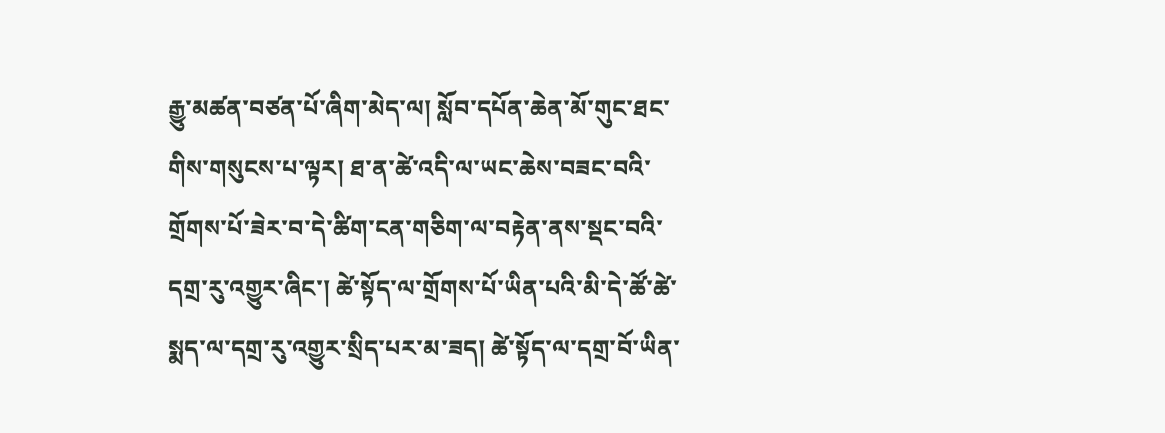རྒྱུ་མཚན་བཙན་པོ་ཞིག་མེད་ལ། སློབ་དཔོན་ཆེན་མོ་གུང་ཐང་གིས་གསུངས་པ་ལྟར། ཐ་ན་ཚེ་འདི་ལ་ཡང་ཆེས་བཟང་བའི་གྲོགས་པོ་ཟེར་བ་དེ་ཚིག་ངན་གཅིག་ལ་བརྟེན་ནས་སྡང་བའི་དགྲ་རུ་འགྱུར་ཞིང་། ཚེ་སྟོད་ལ་གྲོགས་པོ་ཡིན་པའི་མི་དེ་ཚོ་ཚེ་སྨད་ལ་དགྲ་རུ་འགྱུར་སྲིད་པར་མ་ཟད། ཚེ་སྟོད་ལ་དགྲ་བོ་ཡིན་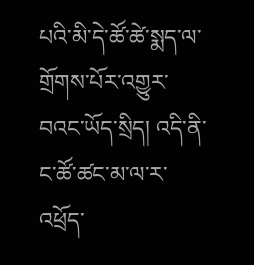པའི་མི་དེ་ཚོ་ཚེ་སྨད་ལ་གྲོགས་པོར་འགྱུར་བའང་ཡོད་སྲིད། འདི་ནི་ང་ཚོ་ཚང་མ་ལ་ར་འཕྲོད་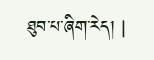ཐུབ་པ་ཞིག་རེད། |